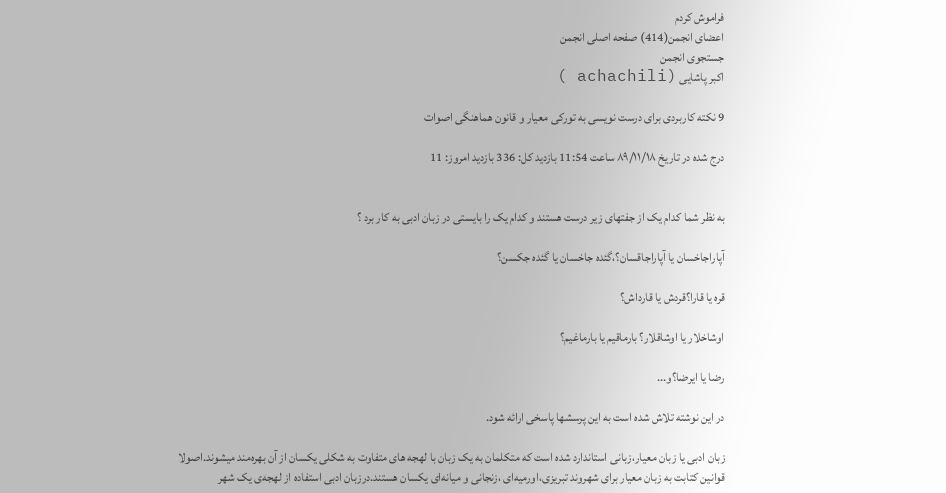فراموش کردم
اعضای انجمن(414) صفحه اصلی انجمن
جستجوی انجمن
اکبر پاشایی (achachili )

9 نکته کاربردی برای درست نویسی به تورکی معیار و قانون هماهنگی اصوات

درج شده در تاریخ ۸۹/۱۱/۱۸ ساعت 11:54 بازدید کل: 336 بازدید امروز: 11


به نظر شما کدام یک از جفتهای زیر درست هستند و کدام یک را بایستی در زبان ادبی به کار برد ؟

آپاراجاخسان یا آپاراجاقسان؟،گئده جاخسان یا گئده جکسن؟

قره یا قارا؟قردش یا قارداش؟

اوشاخلار یا اوشاقلار؟ بارماقیم یا بارماغیم؟

رضا یا ایرضا؟و...

در این نوشته تلاش شده است به این پرسشها پاسخی ارائه شود.

زبان ادبی یا زبان معیار،زبانی استاندارد شده است که متکلمان به یک زبان با لهجه های متفاوت به ‌شکلی یکسان از آن بهره‌مند میشوند.اصولا قوانین کتابت به زبان معیار برای شهروند تبریزی،اورمیه‌ای ،زنجانی و میانه‌ای یکسان هستند.درزبان ادبی استفاده از لهجه‌ی یک شهر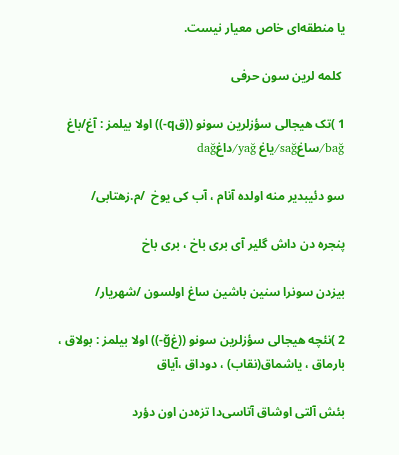یا منطقه‌ای خاص معیار نیست.

 کلمه لرین سون حرفی

1 )تک هیجالی سؤزلرین سونو ((قq-)) اولا بیلمز : آغ/باغ bağ/ساغsağ/یاغ yağ/داغdağ

سو دئیبدیر منه اولده آنام ، آب کی یوخ  /م.زهتابی/

پنجره دن داش گلیر آی بری باخ ، بری باخ

بیزدن سونرا سنین باشین ساغ اولسون /شهریار/

2 )نئچه هیجالی سؤزلرین سونو ((غğ-)) اولا بیلمز : بولاق ، بارماق ، یاشماق(نقاب) ، دوداق ،آیاق

بئش آلتی اوشاق آتاسی‌دا تزه‌دن اون دؤرد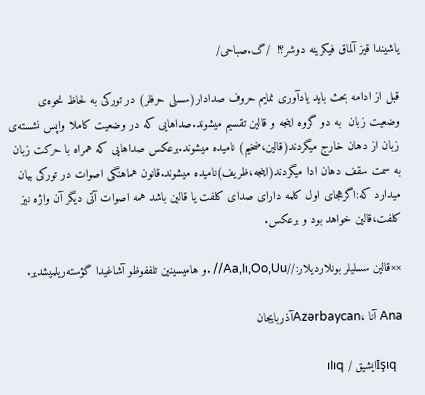یاشیندا قیز آلماق فیکرینه دوشر؟!  /گ.صباحی/

قبل از ادامه بحث باید یادآوری نمایم حروف صدادار(سسلی حرفلر) در تورکی به لحاظ نحوه‌ی وضعیت زبان  به دو گروه اینجه و قالین تقسیم میشوند.صداهایی که در وضعیت کاملا واپس نشسته‌ی زبان از دهان خارج میگردند(قالین،ضخیم) نامیده میشوند.برعکس صداهایی که همراه با حرکت زبان به سمت سقف دهان ادا میگردند(اینجه،ظریف)نامیده میشوند.قانون هماهنگی اصوات در تورکی بیان میدارد که:اگرهجای اول کلمه دارای صدای کلفت یا قالین باشد همه اصوات آتی دیگر آن واژه نیز کلفت،قالین خواهد بود و برعکس.

××قالین سسلیلر بونلاردیلار://Aa,Iı,Oo,Uu// .و هامیسینین تلففوظو آشاغیدا گؤسته‌ریلمیشدیر.

Ana آنا ،Azərbaycanآذربایجان

  Işıqایشیق / ıIıq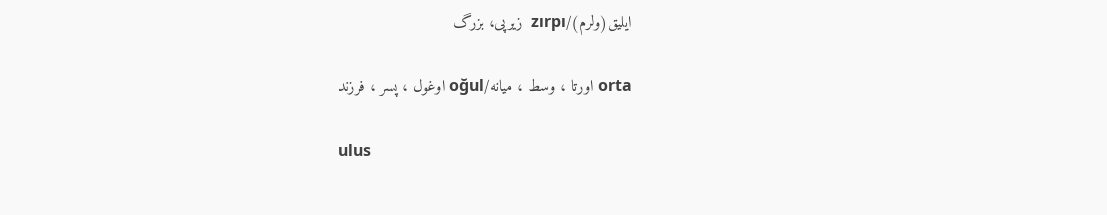ایلیق(ولرم)/zırpı  زیرپی، بزرگ

orta اورتا ، وسط ، میانه/oğul اوغول ، پسر ، فرزند

ulus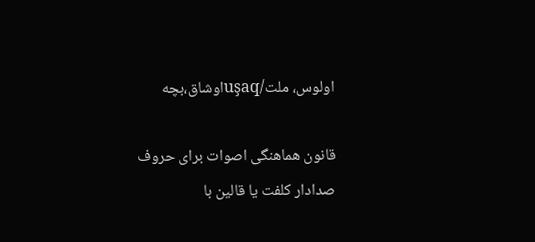اولوس، ملت/uşaqاوشاق،بچه

قانون هماهنگی اصوات برای حروف صدادار کلفت یا قالین با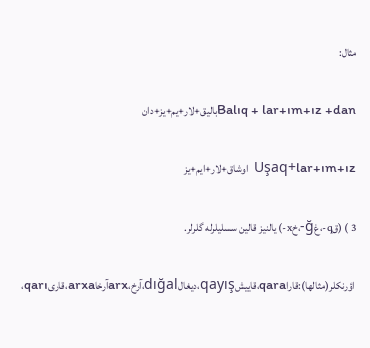مثال:

Balıq + lar+ım+ız +danبالیق+لار+یم+یز+دان

Uşaq+lar+ım+ız  اوشاق+لار+ایم+یز

3 ) (قq-،غğ-،خx-) یالنیز قالین سسلیلرله گلرلر.

 اؤرنکلر(مثالها):قاراqara،‌‌قاییشqayış،دیغالdığal،آرخ،arxآرخاarxa،قاریqarı،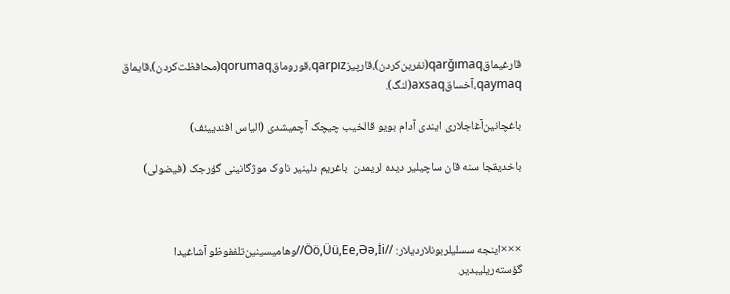قارغیماقqarğımaq(نفرین‌کردن)،قارپیزqarpız،قوروماقqorumaq(محافظت‌کردن)،قایماق qaymaq،آخساقaxsaq(لنگ).

باغچانین‌آغاجلاری ایندی آدام بویو قالخیب چیچک آچمیشدی (الیاس افندییئف)

باخدیقجا سنه قان ساچیلیر دیده لریمدن  باغریم دلینیر ناوک موژگانینی گؤرجک (فیضولی)



×××اینجه سسلیلربونلاردیلار: //Öö,Üü,Ee,Əə,İi//و‌هامیسینین‌تلففوظو‌ آشاغیدا گؤسته‌ریلیبدیر.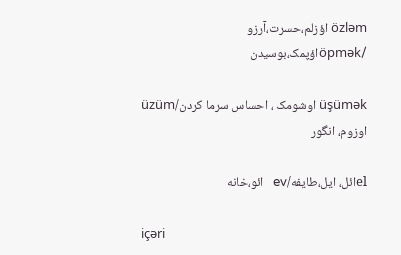özləm اؤزلم،حسرت،آرزو /öpməkاؤپمک،بوسیدن

üşümək اوشومک ، احساس سرما کردن/üzüm  اوزوم، انگور

elائل، ایل،طایفه/ev   ائو،خانه

içəri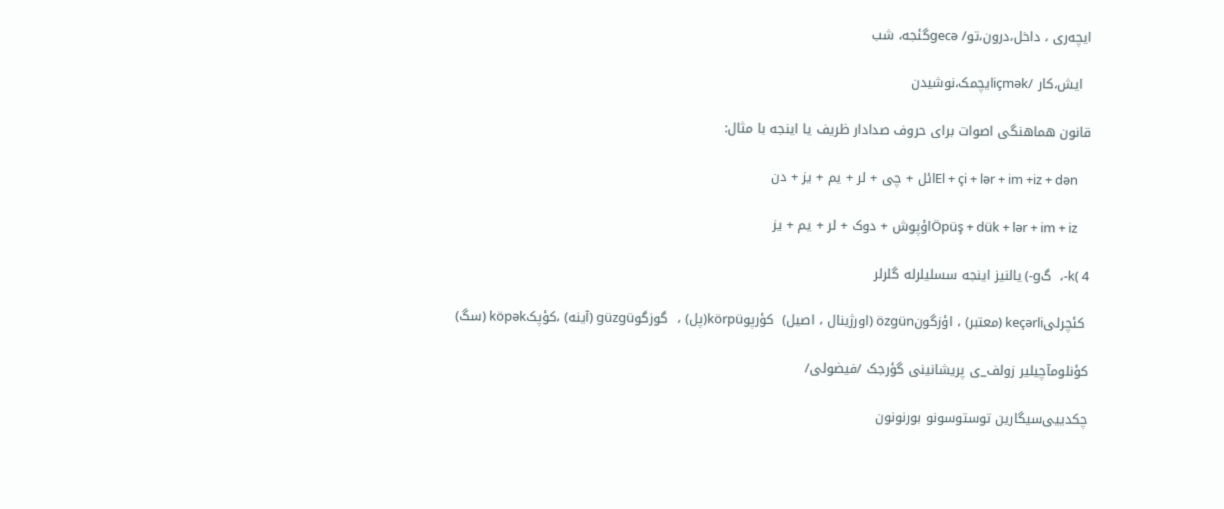ایچه‌ری ، داخل،درون،تو/ gecəگئجه، شب

  ایش،کار /içməkایچمک،نوشیدن

قانون هماهنگی اصوات برای حروف صدادار ظریف یا اینجه با مثال:

    El + çi + lər + im +iz + dənائل + چی + لر + یم + یز + دن

    Öpüş + dük + lər + im + izاؤپوش + دوک + لر + یم + یز

4 )k-،  گg-) یالنیز اینجه سسلیلرله گلرلر

 کئچرلیkeçərli (معتبر) ، اؤزگونözgün (اورژینال ، اصیل)  کؤرپوkörpü(پل) ،  گوزگوgüzgü (آینه) ،کؤپکköpək (سگ)

کؤنلومآچیلیر زولف_ی پریشانینی گؤرجک /فیضولی/

چکدییی‌سیگارین توستوسونو بورنونون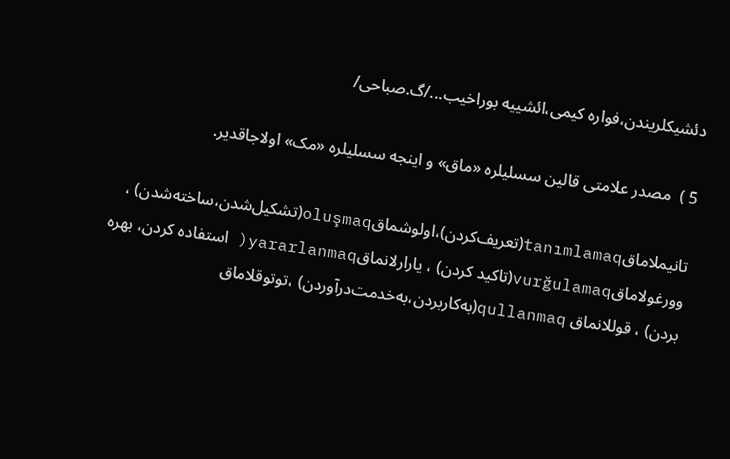دئشیکلریندن،‌فواره کیمی،ائشییه بوراخیب.../گ.صباحی/

5 )  مصدر علامتی قالین سسلیلره «ماق» و اینجه سسلیلره «مک» اولاجاقدیر.

تانیملاماقtanımlamaq(تعریف‌کردن)،اولوشماقoluşmaq(تشکیل‌شدن،ساخته‌شدن) ، وورغولاماقvurğulamaq(تاکید کردن) ، یارارلانماقyararlanmaq( استفاده کردن، بهره بردن) ، قوللانماق qullanmaq(به‌کاربردن،به‌خدمت‌درآوردن) ،توتوقلاماق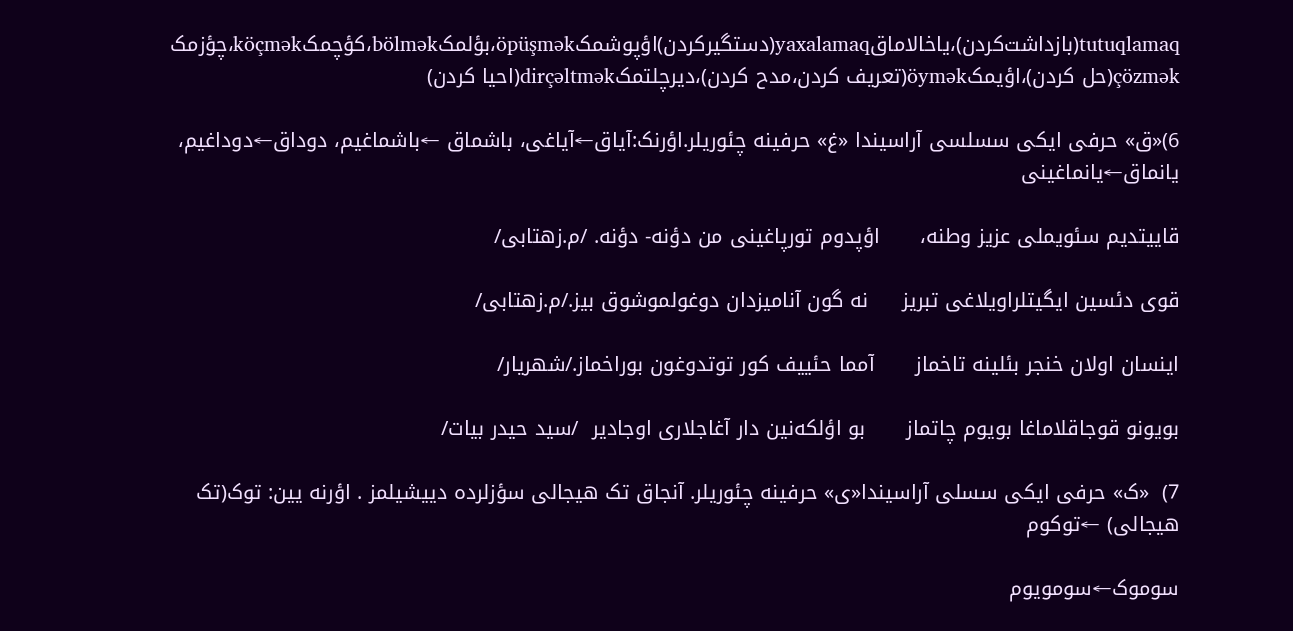tutuqlamaq(بازداشت‌کردن)،یاخالاماقyaxalamaq(دستگیرکردن)اؤپوشمکöpüşmək،بؤلمکbölmək،کؤچمکköçmək،چؤزمک çözmək(حل کردن)،اؤیمکöymək(تعریف کردن،مدح کردن)،دیرچلتمکdirçəltmək(احیا کردن)

6)«ق» حرفی ایکی سسلسی آراسیندا «غ» حرفینه چئوریلر.اؤرنک:آیاق←آیاغی، باشماق ←باشماغیم، دوداق←دوداغیم، یانماق←یانماغینی

قاییتدیم سئویملی عزیز وطنه،      اؤپدوم تورپاغینی من دؤنه- دؤنه. /م.زهتابی/

قوی دئسین ایگیتلراویلاغی تبریز     نه گون آنامیزدان دوغولموشوق بیز./م.زهتابی/

اینسان اولان خنجر بئلینه تاخماز      آمما حئییف کور توتدوغون بوراخماز./شهریار/

بویونو قوجاقلاماغا بویوم چاتماز      بو اؤلکه‌نین دار آغاجلاری اوجادیر  /سید حیدر بیات/

7)  «ک» حرفی ایکی سسلی آراسیندا«ی» حرفینه چئوریلر. آنجاق تک هیجالی سؤزلرده دییشیلمز . اؤرنه یین: توک(تک هیجالی) ←توکوم

سوموک←سومویوم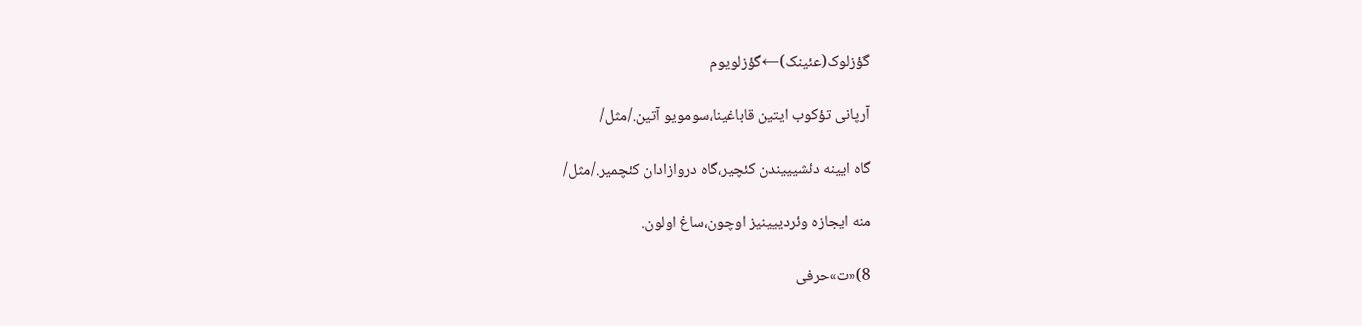گؤزلوک(عئینک)←گؤزلویوم

آرپانی تؤکوب ایتین قاباغینا،سومویو آتین./مثل/

گاه ایینه دئشیییندن کئچیر،گاه دروازادان کئچمیر./مثل/

منه ایجازه وئردییینیز اوچون،ساغ اولون.

8)«ت»حرفی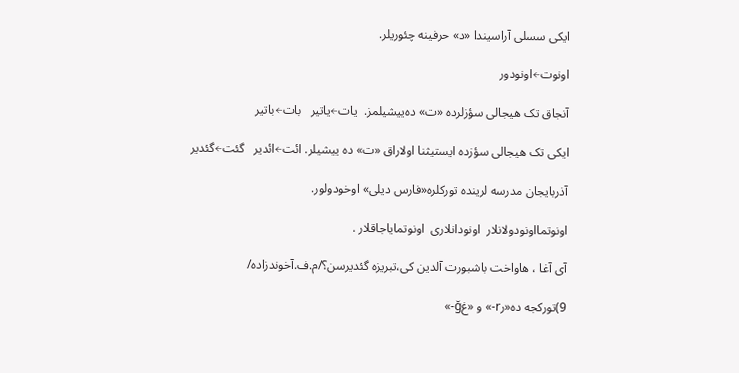ایکی سسلی آراسیندا «د» حرفینه چئوریلر.

اونوت←اونودور

آنجاق تک هیجالی سؤزلرده «ت» ده‌ییشیلمز.  یات←یاتیر   بات←باتیر

ایکی تک هیجالی سؤزده ایستیثنا اولاراق «ت» ده ییشیلر. ائت←ائدیر   گئت←گئدیر

آذربایجان مدرسه لرینده تورکلره«فارس دیلی» اوخودولور.

اونوتمااونودولانلار  اونودانلاری  اونوتمایاجاقلار .

آی آغا ، هاواخت باشبورت آلدین کی،تبریزه گئدیرسن؟/م.ف.آخوندزاده/

9)تورکجه ده«رr-» و «غğ-»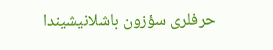حرفلری سؤزون باشلانیشیندا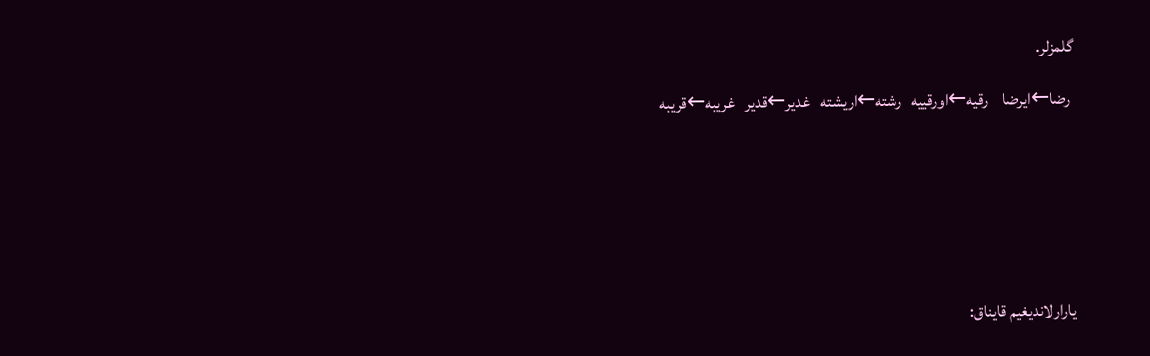گلمزلر.

 رضا←ایرضا    رقیه←اورقییه   رشته←اریشته   غدیر←قدیر   غریبه←قریبه







یارارلاندیغیم قایناق: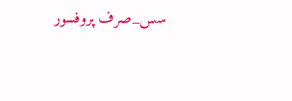سس_صرف پروفسور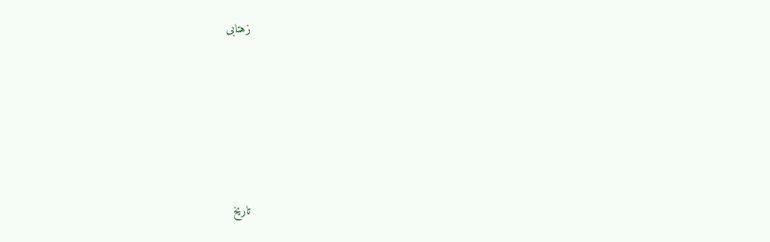زهتابی







تاریخ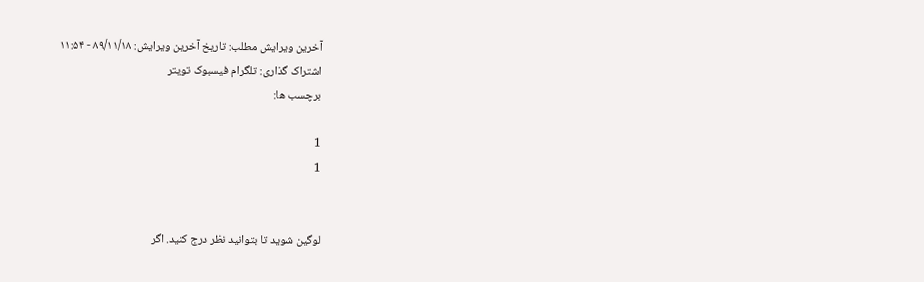آخرین ویرایش مطلب: تاریخ آخرین ویرایش: ۸۹/۱۱/۱۸ - ۱۱:۵۴
اشتراک گذاری: تلگرام فیسبوک تویتر
برچسب ها:

1
1


لوگین شوید تا بتوانید نظر درج کنید. اگر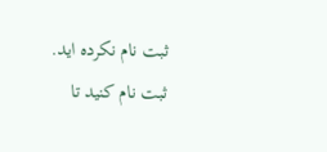ثبت نام نکرده اید. ثبت نام کنید تا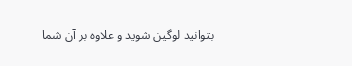بتوانید لوگین شوید و علاوه بر آن شما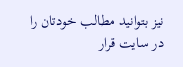نیز بتوانید مطالب خودتان را در سایت قرار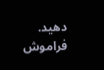دهید.
فراموش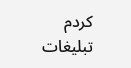کردم
تبلیغات